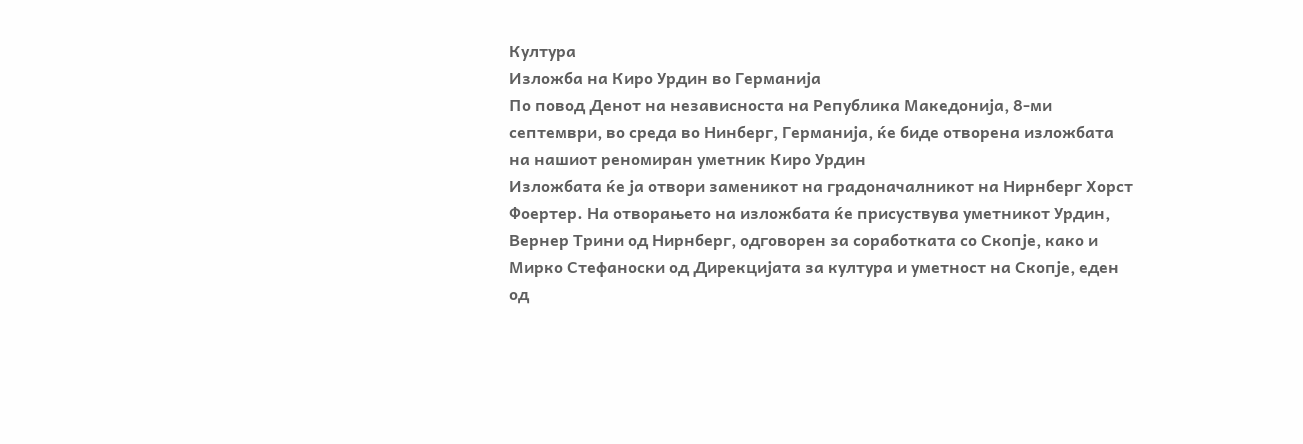Култура
Изложба на Киро Урдин во Германија
По повод Денот на независноста на Република Македонија, 8-ми септември, во среда во Нинберг, Германија, ќе биде отворена изложбата на нашиот реномиран уметник Киро Урдин
Изложбата ќе ја отвори заменикот на градоначалникот на Нирнберг Хорст Фоертер. На отворањето на изложбата ќе присуствува уметникот Урдин, Вернер Трини од Нирнберг, одговорен за соработката со Скопје, како и Мирко Стефаноски од Дирекцијата за култура и уметност на Скопје, еден од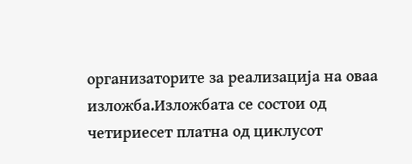организаторите за реализација на оваа изложба.Изложбата се состои од четириесет платна од циклусот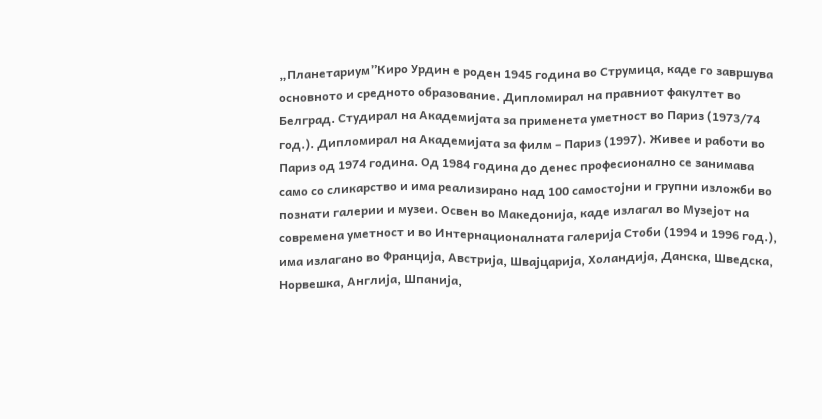„Планетариум”Киро Урдин е роден 1945 година во Струмица, каде го завршува основното и средното образование. Дипломирал на правниот факултет во Белград. Студирал на Академијата за применета уметност во Париз (1973/74 год.). Дипломирал на Академијата за филм – Париз (1997). Живее и работи во Париз од 1974 година. Од 1984 година до денес професионално се занимава само со сликарство и има реализирано над 100 самостојни и групни изложби во познати галерии и музеи. Освен во Македонија, каде излагал во Музејот на современа уметност и во Интернационалната галерија Стоби (1994 и 1996 год.), има излагано во Франција, Австрија, Швајцарија, Холандија, Данска, Шведска, Норвешка, Англија, Шпанија,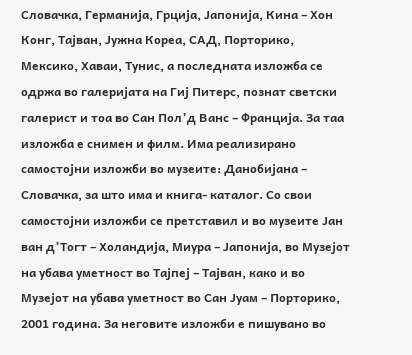Словачка, Германија, Грција, Јапонија, Кина – Хон Конг, Тајван, Јужна Кореа, САД, Порторико, Мексико, Хаваи, Тунис, а последната изложба се одржа во галеријата на Гиј Питерс, познат светски галерист и тоа во Сан Пол’д Ванс – Франција. За таа изложба е снимен и филм. Има реализирано самостојни изложби во музеите: Данобијана – Словачка, за што има и книга- каталог. Со свои самостојни изложби се претставил и во музеите Јан ван д’Тогт – Холандија, Миура – Јапонија, во Музејот на убава уметност во Тајпеј – Тајван, како и во Музејот на убава уметност во Сан Јуам – Порторико, 2001 година. За неговите изложби е пишувано во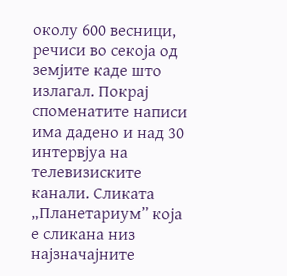околу 600 весници, речиси во секоја од земјите каде што излагал. Покрај споменатите написи има дадено и над 30 интервјуа на телевизиските канали. Сликата „Планетариум” која е сликана низ најзначајните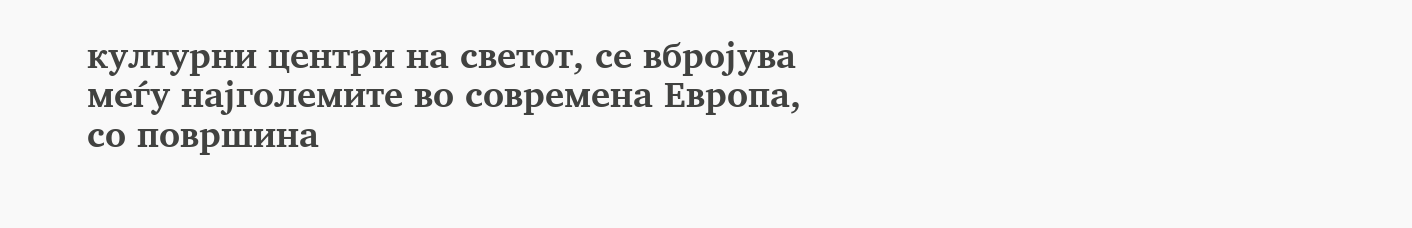културни центри на светот, се вбројува меѓу најголемите во современа Европа, со површина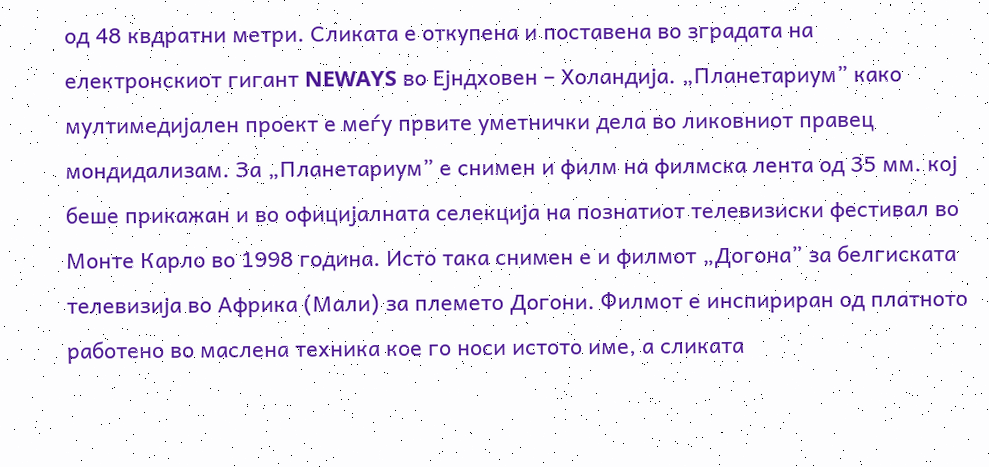од 48 квдратни метри. Сликата е откупена и поставена во зградата на електронскиот гигант NEWAYS во Ејндховен – Холандија. „Планетариум” како мултимедијален проект е меѓу првите уметнички дела во ликовниот правец мондидализам. За „Планетариум” е снимен и филм на филмска лента од 35 мм. кој беше прикажан и во официјалната селекција на познатиот телевизиски фестивал во Монте Карло во 1998 година. Исто така снимен е и филмот „Догона” за белгиската телевизија во Африка (Мали) за племето Догони. Филмот е инспириран од платното работено во маслена техника кое го носи истото име, а сликата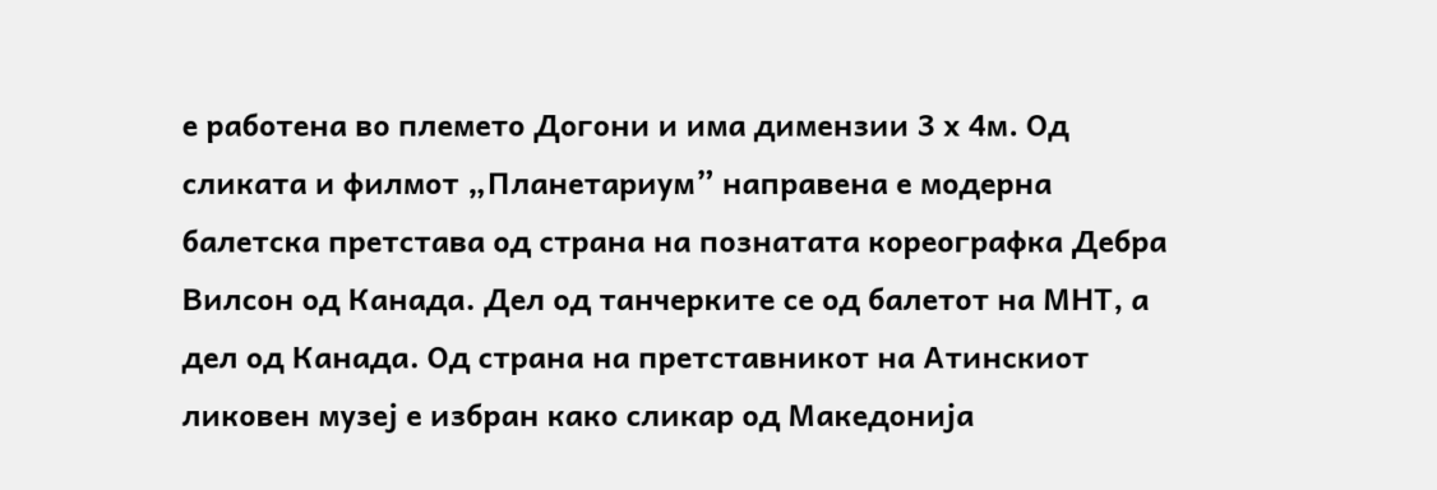е работена во племето Догони и има димензии 3 х 4м. Од сликата и филмот „Планетариум” направена е модерна балетска претстава од страна на познатата кореографка Дебра Вилсон од Канада. Дел од танчерките се од балетот на МНТ, а дел од Канада. Од страна на претставникот на Атинскиот ликовен музеј е избран како сликар од Македонија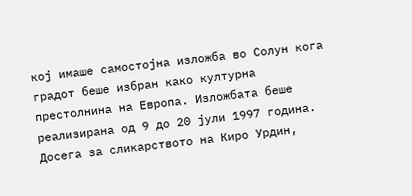кој имаше самостојна изложба во Солун кога градот беше избран како културна престолнина на Европа. Изложбата беше реализирана од 9 до 20 јули 1997 година. Досега за сликарството на Киро Урдин,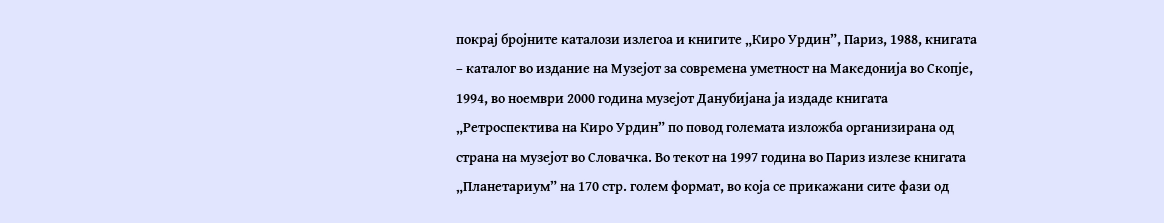покрај бројните каталози излегоа и книгите „Киро Урдин”, Париз, 1988, книгата – каталог во издание на Музејот за современа уметност на Македонија во Скопје, 1994, во ноември 2000 година музејот Данубијана ја издаде книгата „Ретроспектива на Киро Урдин” по повод големата изложба организирана од страна на музејот во Словачка. Во текот на 1997 година во Париз излезе книгата „Планетариум” на 170 стр. голем формат, во која се прикажани сите фази од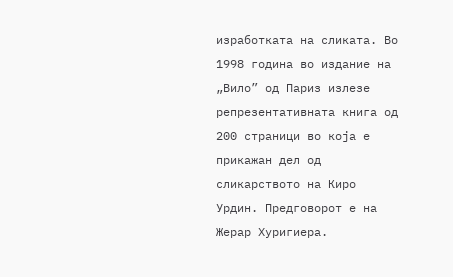изработката на сликата. Во 1998 година во издание на „Вило” од Париз излезе репрезентативната книга од 200 страници во која е прикажан дел од сликарството на Киро Урдин. Предговорот е на Жерар Хуригиера.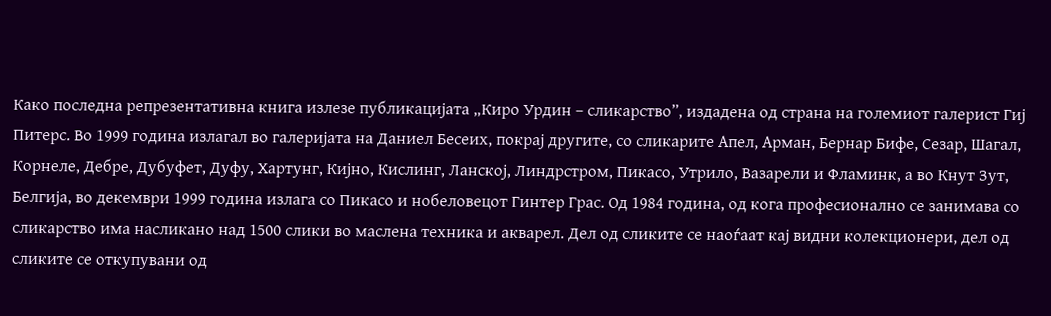Како последна репрезентативна книга излезе публикацијата „Киро Урдин – сликарство”, издадена од страна на големиот галерист Гиј Питерс. Во 1999 година излагал во галеријата на Даниел Бесеих, покрај другите, со сликарите Апел, Арман, Бернар Бифе, Сезар, Шагал, Корнеле, Дебре, Дубуфет, Дуфу, Хартунг, Кијно, Кислинг, Ланској, Линдрстром, Пикасо, Утрило, Вазарели и Фламинк, а во Кнут Зут, Белгија, во декември 1999 година излага со Пикасо и нобеловецот Гинтер Грас. Од 1984 година, од кога професионално се занимава со сликарство има насликано над 1500 слики во маслена техника и акварел. Дел од сликите се наоѓаат кај видни колекционери, дел од сликите се откупувани од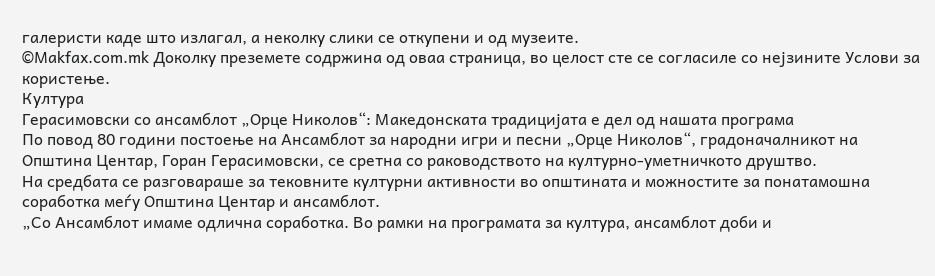галеристи каде што излагал, а неколку слики се откупени и од музеите.
©Makfax.com.mk Доколку преземете содржина од оваа страница, во целост сте се согласиле со нејзините Услови за користење.
Култура
Герасимовски со ансамблот „Орце Николов“: Македонската традицијата е дел од нашата програма
По повод 80 години постоење на Ансамблот за народни игри и песни „Орце Николов“, градоначалникот на Општина Центар, Горан Герасимовски, се сретна со раководството на културно-уметничкото друштво.
На средбата се разговараше за тековните културни активности во општината и можностите за понатамошна соработка меѓу Општина Центар и ансамблот.
„Со Ансамблот имаме одлична соработка. Во рамки на програмата за култура, ансамблот доби и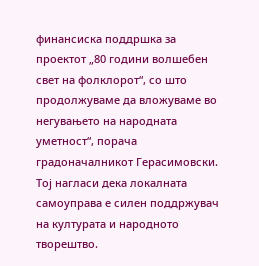финансиска поддршка за проектот „80 години волшебен свет на фолклорот“, со што продолжуваме да вложуваме во негувањето на народната уметност“, порача градоначалникот Герасимовски.
Тој нагласи дека локалната самоуправа е силен поддржувач на културата и народното творештво.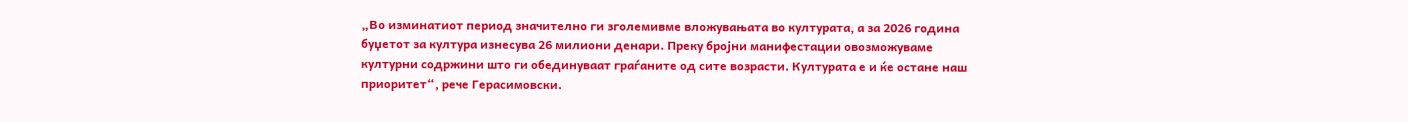„Во изминатиот период значително ги зголемивме вложувањата во културата, а за 2026 година буџетот за култура изнесува 26 милиони денари. Преку бројни манифестации овозможуваме културни содржини што ги обединуваат граѓаните од сите возрасти. Културата е и ќе остане наш приоритет“, рече Герасимовски.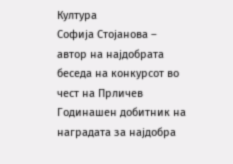Култура
Софија Стојанова – автор на најдобрата беседа на конкурсот во чест на Прличев
Годинашен добитник на наградата за најдобра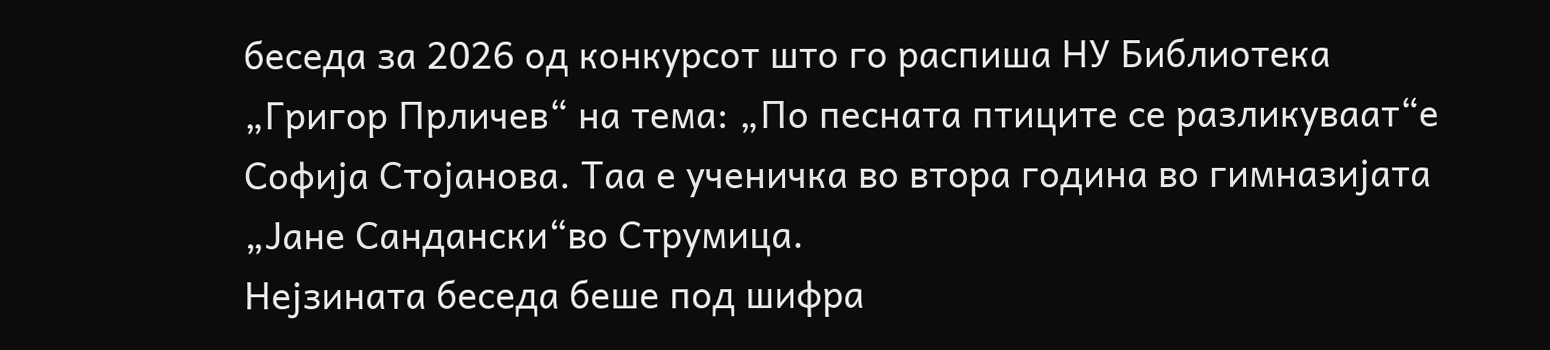беседа за 2026 од конкурсот што го распиша НУ Библиотека „Григор Прличев“ на тема: „По песната птиците се разликуваат“е Софија Стојанова. Таа е ученичка во втора година во гимназијата „Јане Сандански“во Струмица.
Нејзината беседа беше под шифра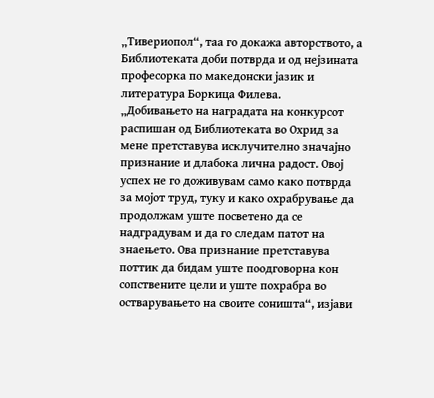„Тивериопол“, таа го докажа авторството, а Библиотеката доби потврда и од нејзината професорка по македонски јазик и литература Боркица Филева.
„Добивањето на наградата на конкурсот распишан од Библиотеката во Охрид за мене претставува исклучително значајно признание и длабока лична радост. Овој успех не го доживувам само како потврда за мојот труд, туку и како охрабрување да продолжам уште посветено да се надградувам и да го следам патот на знаењето. Ова признание претставува поттик да бидам уште поодговорна кон сопствените цели и уште похрабра во остварувањето на своите соништа“, изјави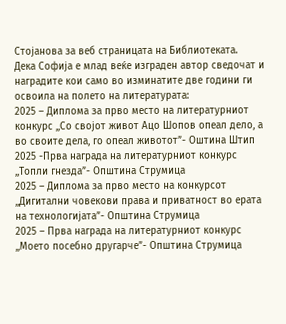Стојанова за веб страницата на Библиотеката.
Дека Софија е млад веќе изграден автор сведочат и наградите кои само во изминатите две години ги освоила на полето на литературата:
2025 – Диплома за прво место на литературниот конкурс ,,Со својот живот Ацо Шопов опеал дело, а во своите дела, го опеал животот”- Оштина Штип
2025 -Прва награда на литературниот конкурс ,,Топли гнезда”- Општина Струмица
2025 – Диплома за прво место на конкурсот ,,Дигитални човекови права и приватност во ерата на технологијата”- Општина Струмица
2025 – Прва награда на литературниот конкурс ,,Моето посебно другарче”- Општина Струмица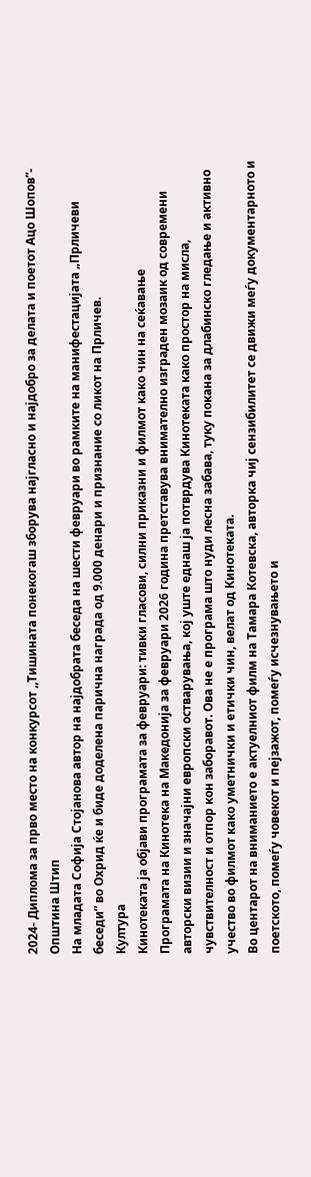2024- Диплома за прво место на конкурсот ,,Тишината понекогаш зборува најгласно и најдобро за делата и поетот Ацо Шопов”- Општина Штип
На младата Софија Стојанова автор на најдобрата беседа на шести февруари во рамките на манифестацијата „Прличеви беседи“ во Охрид ќе и биде доделена парична награда од 9.000 денари и признание со ликот на Прличев.
Култура
Кинотеката ја објави програмата за февруари: тивки гласови, силни приказни и филмот како чин на сеќавање
Програмата на Кинотека на Македонија за февруари 2026 година претставува внимателно изграден мозаик од современи авторски визии и значајни европски остварувања, кој уште еднаш ја потврдува Кинотеката како простор на мисла, чувствителност и отпор кон заборавот. Ова не е програма што нуди лесна забава, туку покана за длабинско гледање и активно учество во филмот како уметнички и етички чин, велат од Кинотеката.
Во центарот на вниманието е актуелниот филм на Тамара Котевска, авторка чиј сензибилитет се движи меѓу документарното и поетското, помеѓу човекот и пејзажот, помеѓу исчезнувањето и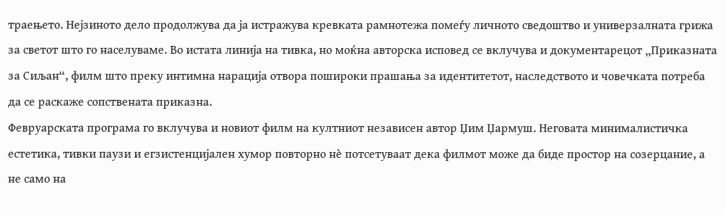траењето. Нејзиното дело продолжува да ја истражува кревката рамнотежа помеѓу личното сведоштво и универзалната грижа за светот што го населуваме. Во истата линија на тивка, но моќна авторска исповед се вклучува и документарецот „Приказната за Сиљан“, филм што преку интимна нарација отвора пошироки прашања за идентитетот, наследството и човечката потреба да се раскаже сопствената приказна.
Февруарската програма го вклучува и новиот филм на култниот независен автор Џим Џармуш. Неговата минималистичка естетика, тивки паузи и егзистенцијален хумор повторно нè потсетуваат дека филмот може да биде простор на созерцание, а не само на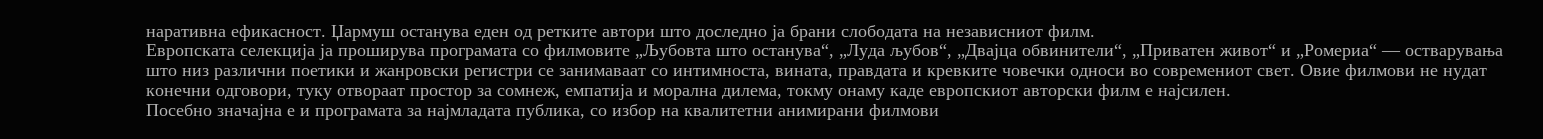наративна ефикасност. Џармуш останува еден од ретките автори што доследно ја брани слободата на независниот филм.
Европската селекција ја проширува програмата со филмовите „Љубовта што останува“, „Луда љубов“, „Двајца обвинители“, „Приватен живот“ и „Ромериа“ — остварувања што низ различни поетики и жанровски регистри се занимаваат со интимноста, вината, правдата и кревките човечки односи во современиот свет. Овие филмови не нудат конечни одговори, туку отвораат простор за сомнеж, емпатија и морална дилема, токму онаму каде европскиот авторски филм е најсилен.
Посебно значајна е и програмата за најмладата публика, со избор на квалитетни анимирани филмови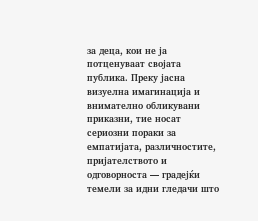за деца, кои не ја потценуваат својата публика. Преку јасна визуелна имагинација и внимателно обликувани приказни, тие носат сериозни пораки за емпатијата, различностите, пријателството и одговорноста — градејќи темели за идни гледачи што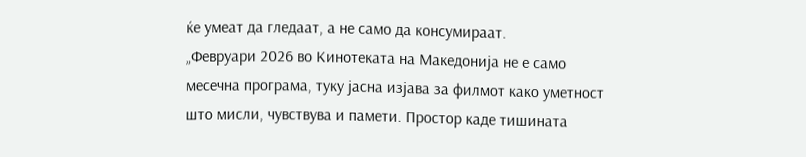ќе умеат да гледаат, а не само да консумираат.
„Февруари 2026 во Кинотеката на Македонија не е само месечна програма, туку јасна изјава за филмот како уметност што мисли, чувствува и памети. Простор каде тишината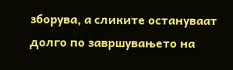зборува, а сликите остануваат долго по завршувањето на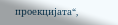проекцијата“,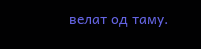велат од таму.